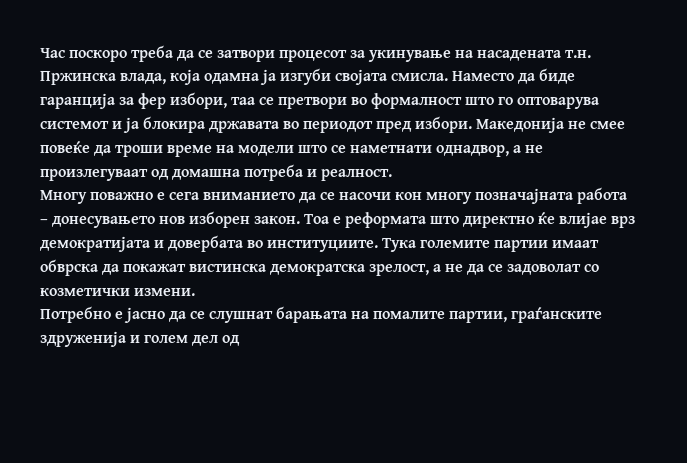Час поскоро треба да се затвори процесот за укинување на насадената т.н. Пржинска влада, која одамна ја изгуби својата смисла. Наместо да биде гаранција за фер избори, таа се претвори во формалност што го оптоварува системот и ја блокира државата во периодот пред избори. Македонија не смее повеќе да троши време на модели што се наметнати однадвор, а не произлегуваат од домашна потреба и реалност.
Многу поважно е сега вниманието да се насочи кон многу позначајната работа – донесувањето нов изборен закон. Тоа е реформата што директно ќе влијае врз демократијата и довербата во институциите. Тука големите партии имаат обврска да покажат вистинска демократска зрелост, а не да се задоволат со козметички измени.
Потребно е јасно да се слушнат барањата на помалите партии, граѓанските здруженија и голем дел од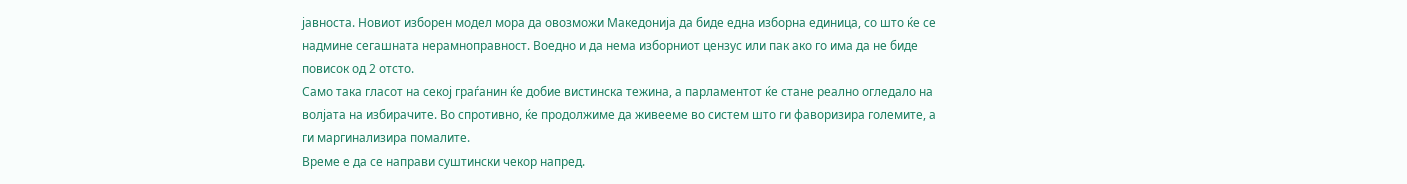јавноста. Новиот изборен модел мора да овозможи Македонија да биде една изборна единица, со што ќе се надмине сегашната нерамноправност. Воедно и да нема изборниот цензус или пак ако го има да не биде повисок од 2 отсто.
Само така гласот на секој граѓанин ќе добие вистинска тежина, а парламентот ќе стане реално огледало на волјата на избирачите. Во спротивно, ќе продолжиме да живееме во систем што ги фаворизира големите, а ги маргинализира помалите.
Време е да се направи суштински чекор напред.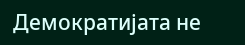Демократијата не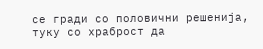се гради со половични решенија, туку со храброст да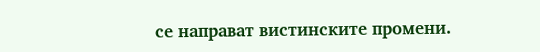се направат вистинските промени.